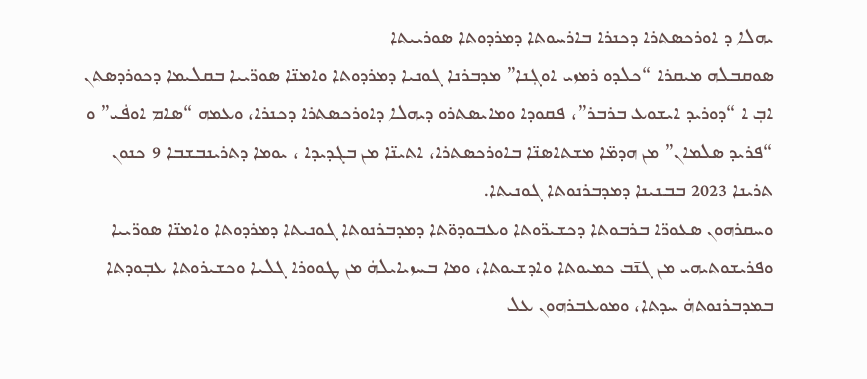ܝܗܠܐ ܕ ܐܘܪܟܣܬܪܐ ܕܟܢܪܐ ܒܐܪܚܘܬܐ ܕܡܪܕܘܬܐ ܣܘܪܝܝܬܐ
ܣܘܩܒܠܗ ܡܝܩܪܐ “ܟܠܕܘ ܪܡܙܝ ܐܘܓܼܢܐ” ܡܕܒܪܢܐ ܓܘܢܝܐ ܕܡܪܕܘܬܐ ܘܐܡܢ̈ܐ ܣܘܪ̈ܝܝܐ ܒܩܠܝܡܐ ܕܟܘܪܕܣܬܢ ܐܒܼ ܐ “ܕܘܪܝܕ ܐܝܫܘܥ ܒܪܒܪ”، ܦܩܘܕܐ ܘܡܐܝܣܬܪܘ ܕܝܗܠܐ ܕܐܘܪܟܣܬܪܐ ܕܟܢܪܐ، ܘܥܡܗ “ܣܐܡ ܐܘܦܿܝ” ܘ “ܦܪܝܕ ܣܠܡܐܢ” ܡܢ ܗܕܡ̈ܐ ܡܫܬܐܣܢ̈ܐ ܒܐܘܪܟܣܬܪܐ، ܐܬܝܢ̈ܐ ܡܢ ܒܓܕܝܕܐ ، ܝܘܡܐ ܕܬܪܝܢܒܫܒܐ 9 ܟܢܘܢ ܬܪܝܢܐ 2023 ܒܒܢܝܢܐ ܕܡܕܒܪܢܘܬܐ ܓܘܢܝܬܐ.
ܘܚܩܪܗܘܢ ܣܥܘܪ̈ܐ ܒܪܒܘܬܐ ܕܟܫܝܪ̈ܘܬܐ ܘܥܒܘܕܘ̈ܬܐ ܕܡܕܒܪܢܘܬܐ ܓܘܢܝܬܐ ܕܡܪܕܘܬܐ ܘܐܡܢ̈ܐ ܣܘܪ̈ܝܝܐ ܘܦܪܝܫܘܬܝܗܝ ܡܢ ܓܢ̄ܒ ܟܡܝܘܬܐ ܘܐܕܫܝܘܬܐ، ܘܡܐ ܒܚܙܝܐܝܠܗܿ ܡܢ ܛܘܘܪܐ ܓܠܝܐ ܘܟܫܝܪܘܬܐ ܥܒܼܘܕܬܐ ܒܡܕܒܪܢܘܬܗܿ ܚܕܬܐ، ܘܡܘܥܒܪܗܘܢ ܥܠ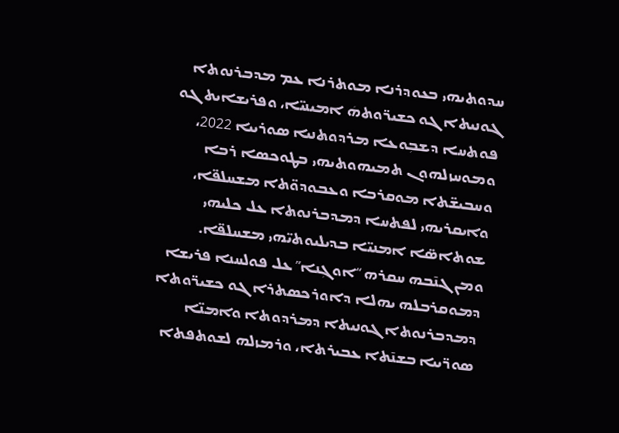ܚܕܘܬܝܗܝ ܒܥܘܕܪܢܐ ܡܘܬܪܢܐ ܥܡ ܡܕܒܪܢܘܬܐ ܓܘܢܝܬܐ ܓܘ ܟܫܝܪ̈ܘܬܗܿ ܐܡܝܢܝ̈ܐ، ܘܦܪܝܫܐܝܬ ܓܘ ܦܘܬܚܐ ܕܫܒܼܘܥܐ ܡܪܕܘܬܢܝܐ ܣܘܪܝܝܐ 2022، ܘܡܘܚܙܠܗܘܢ ܬܡܝܗܘܬܝܗܝ ܒܛܘܟܣܐ ܪܒܐ ܘܚܒܝܫ̈ܬܐ ܡܘܩܪܒܐ ܘܥܒܘܕܘ̈ܬܐ ܡܫܚܠܦ̈ܐ، ܘܐܝܩܪܝܗܝ ܠܦܬܚܐ ܕܡܕܒܪܢܘܬܐ ܥܠ ܟܠܝܗܝ ܫܘܬܐܣ̈ܐ ܐܡܢܝ̈ܐ ܒܕܝܠܝܘܬܝ̈ܗܝ ܡܫܚܠܦ̈ܐ.
ܘܡܢ ܓܢ̄ܒܗ ܚܩܪܗ “ܐܘܓܼܢܐ” ܥܠ ܦܘܠܚܢܐ ܦܪܝܫܐ ܕܡܘܩܪܒܠܗ ܝܗܠܐ ܕܐܘܪܟܣܬܪܐ ܓܘ ܟܫܝܪ̈ܘܬܐ ܕܡܕܒܪܢܘܬܐ ܓܘܢܝܬܐ ܕܡܪܕܘܬܐ ܘܐܡܢ̈ܐ ܣܘܪ̈ܝܝܐ ܒܫܢ̄ܬܐ ܥܒܝܪܬܐ، ܘܪܡܙܠܗ ܠܫܘܬܦܬܐ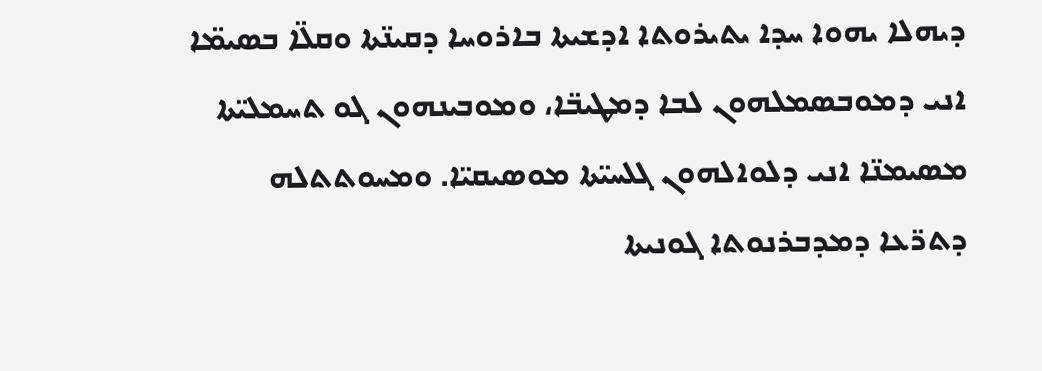ܕܝܗܠܐ ܝܗܘܐ ܚܕܐ ܝܬܝܪܘܬܐ ܐܕܫܝܬܐ ܒܐܪܘܚܐ ܕܩܝܢ̈ܬܐ ܘܩܠ̈ܐ ܒܣܝܡ̈ܐ ܐܢܝ ܕܡܘܒܣܡܠܗܘܢ ܠܒܐ ܕܡܛܝܒ̈ܐ، ܘܡܘܒܝܢܗܘܢ ܓܘ ܬܚܡܠܝ̈ܬܐ ܡܣܝܡܢ̈ܐ ܐܢܝ ܕܠܘܐܠܗܘܢ ܓܠܚܝ̈ܬܐ ܡܘܣܝܩܝ̈ܐ. ܘܡܚܘܬܬܠܗ ܕܬܪ̈ܥܐ ܕܡܕܒܪܢܘܬܐ ܓܘܢܝܬܐ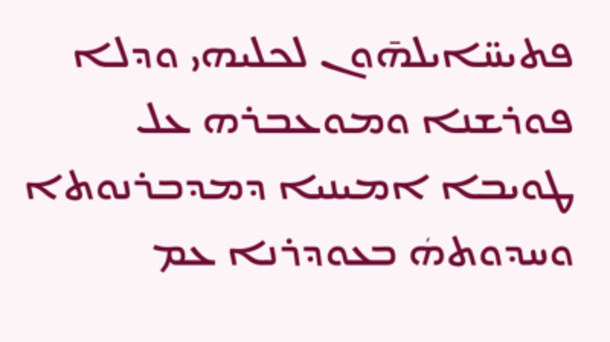ܦܬܝܚ̈ܐܝܠܗ̄ܘܢ ܠܟܠܝܗܝ ܘܕܠܐ ܦܘܪܫܢܐ ܘܡܘܥܒܪܗ ܥܠ ܛܘܝܒܐ ܐܡܝܢܝܐ ܕܡܕܒܪܢܘܬܐ ܘܚܕܘܬܗܿ ܒܥܘܕܪܢܐ ܥܡ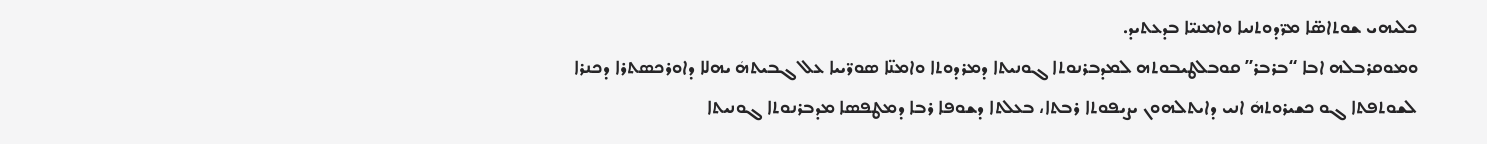ܟܠܝܗܝ ܫܘܬܐܣ̈ܐ ܡܪ̈ܕܘܬܢܝܐ ܘܐܡܢܝ̈ܐ ܒܕܥܬܝܕ.
ܘܡܘܩܪܒܠܗ ܐܒܐ “ܒܪܒܪ” ܩܘܒܠܛܝܒܘܬܗ ܠܡܕܒܪܢܘܬܐ ܓܘܢܝܬܐ ܕܡܪܕܘܬܐ ܘܐܡܢ̈ܐ ܣܘܪ̈ܝܝܐ ܥܠ ܓܒܝܬܗܿ ܝܗܠܐ ܕܐܘܪܟܣܬܪܐ ܕܟܢܪܐ ܠܫܘܬܦܬܐ ܓܘ ܟܫܝܪܘܬܗܿ ܐܢܝ ܕܐܝܬܠܗܘܢ ܝܨܝܦܘܬܐ ܪܒܬܐ، ܒܥܠܬܐ ܕܫܘܦܐ ܪܒܐ ܕܡܛܦܣܐ ܡܕܒܪܢܘܬܐ ܓܘܢܝܬܐ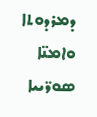ܕܡܪܕܘܬܐ ܘܐܡܢ̈ܐ ܣܘܪ̈ܝܝܐ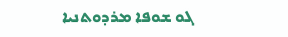ܓܘ ܫܘܦܐ ܡܪܕܘܬܢܝܐ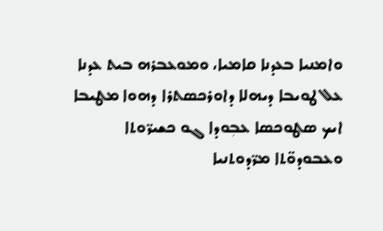ܘܐܡܢܝܐ ܒܥܕܢܐ ܩܐܡܝܐ، ܘܡܘܥܒܪܗ ܒܝܬ ܥܕܢܐ ܥܠ ܛܘܝܒܐ ܕܝܗܠܐ ܕܐܘܪܟܣܬܪܐ ܕܗܘܐ ܡܛܝܒܐ ܐܝܟ ܣܛܘܟܣܐ ܥܒܼܘܕܐ ܓܘ ܟܫܝܪ̈ܘܬܐ ܘܥܒܘܕܘ̈ܬܐ ܡܪ̈ܕܘܬܢܝܐ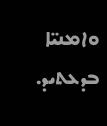ܘܐܡܢܝ̈ܐ ܒܕܥܬܝܕ.